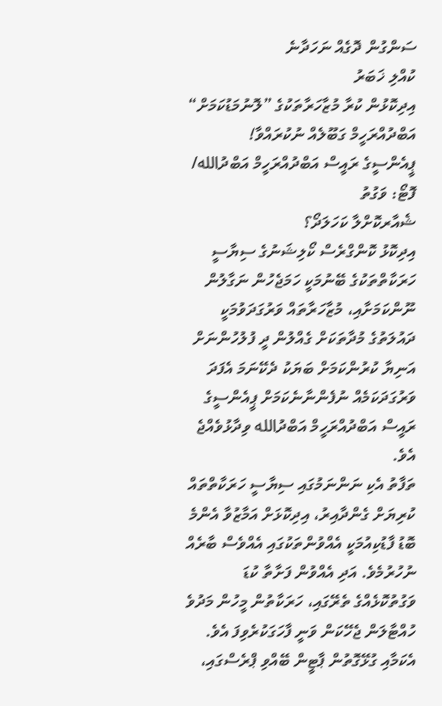ސަންގުން ދޮގެއް ނަހަދާނެ
ކުއްލި ޚަބަރު
އިދިކޮޅުން ކުރާ މުޒާހަރާތަކުގެ ”ލޮނުމަޑުކަމަށް“ އަބްދުއްރަހީމް ގަބޫލެއް ނުކުރައްވާ!
ޕީއެންސީގެ ރައީސް އަބްދުއްރަހީމް އަބްދުالله/ ފޮޓޯ: ވަގުތު
ޝެއާރކޮށްލާ ކަހަލަދޯ؟
އިދިކޮޅު ކޮންގްރެސް ކޯލިޝަނުގެ ސިޔާސީ ހަރަކާތްތަކުގެ ބޭނުމަކީ ހަމަޖެހުން ނަގާލުން ނޫންކަމަށާއި، މުޒާހަރާތައް ވަރުގަދަވުމަކީ ދައުލަތުގެ މުދާތަކަށް ގެއްލުން ދީ ފުލުހުންނަށް އަނިޔާ ކުރުންކަމަށް ބަޔަކު ދެކޭނަމަ އެފަދަ ވަރުގަދަކަމެއް ނުފެންނާނެކަމަށް ޕީއެންސީގެ ރައީސް އަބްދުއްރަހީމް އަބްދުالله ވިދާޅުވެއްޖެ އެވެ.
ތަފާތު އެކި ނަންނަމުގައި ސިޔާސީ ހަރަކާތްތައް ކުރިޔަށް ގެންދާއިރު، އިދިކޮޅަށް އަމާޒުވާ އެންމެ ބޮޑު ފާޑުކިއުމަކީ އެއްވުންތަކުގައި އެއްވެސް ބާރެއް ނުހުރުމެވެ. އަދި އެއްވުން ފަށާތާ ކުޑަ ވަގުތުކޮޅެއްގެ ތެރޭގައި، ހަރަކާތުން މީހުން މަދުވެ ހުއްޓާލަން ޖެހޭކަން ވަނީ ފާހަގަކުރެވިފަ އެވެ. އެކަމާއި ގުޅޭގޮތުން ޕާޓީން ބޭއްވި ޕްރެސްގައި،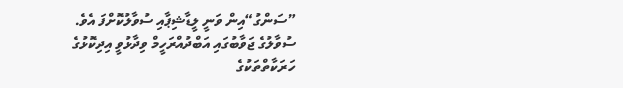”ސަންގު“އިން ވަނީ ލީޑާޝިޕާއި ސުވާލުކޮށްފަ އެވެ.
ސުވާލުގެ ޖަވާބުގައި އަބްދުއްރަހީމް ވިދާޅުވީ އިދިކޮޅުގެ ހަރަކާތްތަކުގެ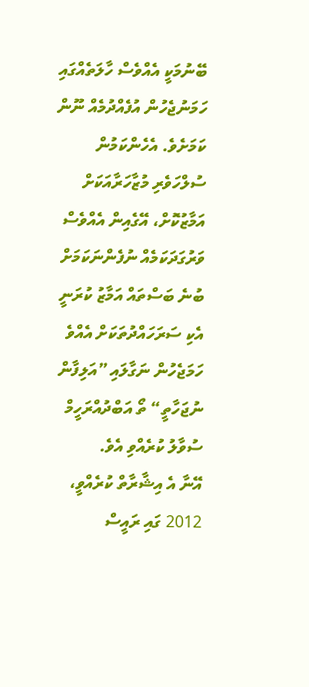ބޭނުމަކީ އެއްވެސް ހާލަތެއްގައި ހަމަނުޖެހުން އުފެއްދުމެއް ނޫން ކަމަށެވެ. އެހެންކަމުން ސުލްހަވެރި މުޒާހަރާއަކަށް އަމާޒުކޮށް، އޭގެއިން އެއްވެސް ވަރުގަދަކަމެއް ނުފެންނަކަމަށް ބުނެ ބަސްތައް އަމާޒު ކުރަނީ އެކި ސަރަހައްދުތަކަށް އެއްވެ ހަމަޖެހުން ނަގާލައި ”އަލިފާން ނުޖަހާތީ“ ތޯ އަބްދުއްރަހީމް ސުވާލު ކުރެއްވި އެވެ.
އޭނާ އެ އިޝާރާތް ކުރެއްވީ، 2012 ގައި ރައީސް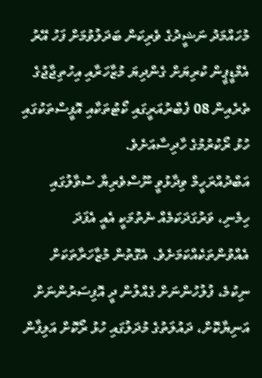މުހައްމަދު ނަޝީދުގެ ވެރިކަން ބަދަލުވުމަށް ފަހު އޭރު އެމްޑީޕީން ކުރިޔަށް ގެންދިޔަ މުޒާހަރާއި އިހުތިޖާޖުގެ ތެރެއިން 08 ފެބްރުއަރީގައި ކޯޓުތަކާއި އޮފީސްތަކުގައި ހުޅު ރޯކުރުމުގެ ހާދިސާއަށެވެ.
އަބްދުއްރަހީމް ވިދާޅުވީ ނޫސްވެރިޔާ ސުވާލުގައި ހިމެނި، ވަރުގަދަކަމެއް ނެތުމަކީ އެއީ އެފަދަ އެއްވުންތަކެއްކަމަށެވެ. އެގޮތުން މުޒާހަރާތަކަށް ނިކުމެ، ފުލުހުންނަށް ގެއްލުން ދީ އޮފިސަރުންނަށް އަނިޔާކޮށް، ދައުލަތުގެ މުދަލުގައި ހުޅު ރޯކޮށް އަލިފާން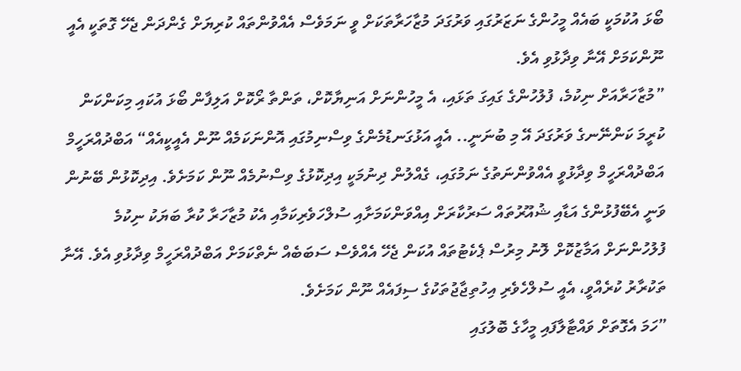ބޯޅަ އުކުމަކީ ބައެއް މީހުންގެ ނަޒަރުގައި ވަރުގަދަ މުޒާހަރާތަކަށް ވީ ނަމަވެސް އެއްވުންތައް ކުރިޔަށް ގެންދަން ޖެހޭ ގޮތަކީ އެއީ ނޫންކަމަށް އޭނާ ވިދާޅުވި އެވެ.
”މުޒާހަރާއަށް ނިކުމެ، ފުލުހުންގެ ގައިގަ ތަޅައި، އެ މީހުންނަށް އަނިޔާކޮށް، ތަންތާ ރޯކޮށް އަލިފާން ބޯޅަ އުކައި މިކަންކަން ކުރީމަ ކަންނޭނގެ ވަރުގަދަ އޭ މި ބުނަނީ.. އެއީ އަޅުގަނޑުމެންގެ ވިސްނިމުގައި އޮންނަކަމެއް ނޫން އެއީކީއެއް“ އަބްދުއްރަހީމް
އަބްދުއްރަހީމް ވިދާޅުވީ އެއްވުންނަތުގެ ނަމުގައި، ގެއްލުން ދިނުމަކީ އިދިކޮޅުގެ ވިސްނުމެއް ނޫން ކަމަށެވެ. އިދިކޮޅުން ބޭނުން ވަނީ އެބޭފުޅުންގެ އަޑާއި ޝުއޫރުތައް ސަރުކާރަށް އިއްވަންކަމަށާއި ސުލްހަވެރިކަމާއި އެކު މުޒާހަރާ ކުރާ ބަޔަކު ނިކުމެ ފުލުހުންނަށް އަމާޒުކޮށް ލޮނު މިރުސް ޕެކެޓުތައް އުކަން ޖެހޭ އެއްވެސް ސަބަބެއް ނެތްކަމަށް އަބްދުއްރަހީމް ވިދާޅުވި އެވެ. އޭނާ ތަކުރާރު ކުރެއްވީ، އެއީ ސުލްހެވެރި އިހުތިޖާޖުތަކުގެ ސިފައެއް ނޫން ކަމަށެވެ.
”ހަމަ އެގޮތަށް ވައްޓާލާފައި މީހާގެ ބޮލުގައި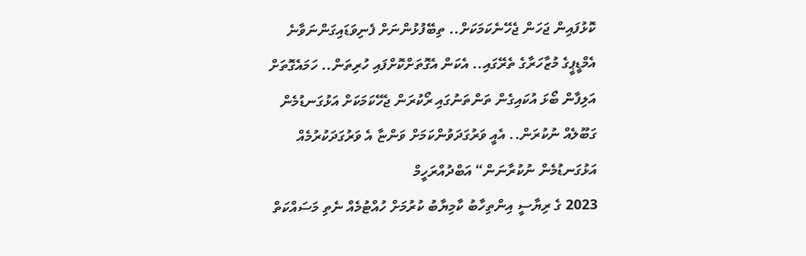ކޮޅުފައިން ޖަހަން ޖެހޭނެކަމަކަށް.. ތިބޭފުޅުންނަށް ފެނިވަޑައިގަންނަވާނެ އެމްޑީޕީގެ މުޒާހަރާގެ ތެރޭގައި.. އެކަން އެގޮތަށްކޮށްފައި ހުރިތަން.. ހަމައެގޮތަށް އަލިފާން ބޯޅަ އުކައިގެން ތަންތަނުގައި ރޯކުރަން ޖެހޭކަމަކަށް އަޅުގަނޑުމެން ގަބޫލެއް ނުކުރަން.. އެއީ ވަރުގަދަވުންކަމަށް ވަންޏާ އެ ވަރުގަދަކުރުމެއް އަޅުގަނޑުމެން ނުކުރާނަން“ އަބްދުއްރަހީމް
2023 ގެ ރިޔާސީ އިންތިހާބު ކާމިޔާބު ކުރުމަށް ހުއްޓުމެއް ނެތި މަސައްކަތް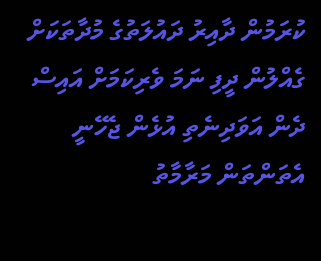ކުރަމުން ދާއިރު ދައުލަތުގެ މުދާތަކަށް ގެއްލުން ދީފި ނަމަ ވެރިކަމަށް އައިސް ދެން އަވަދިނެތި އުޅެން ޖެހޭނީ އެތަންތަން މަރާމާތު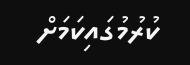ކުރުމުގައިކަމަށް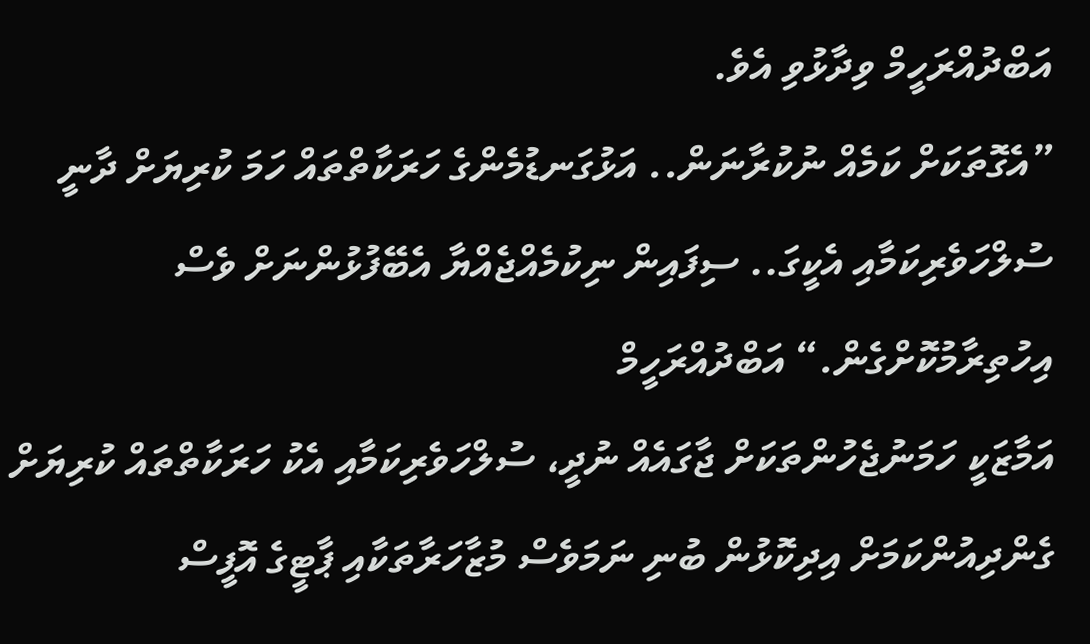އަބްދުއްރަހީމް ވިދާޅުވި އެވެ.
”އެގޮތަކަށް ކަމެއް ނުކުރާނަން.. އަޅުގަނޑުމެންގެ ހަރަކާތްތައް ހަމަ ކުރިޔަށް ދާނީ ސުލްހަވެރިކަމާއި އެކީގަ.. ސިފައިން ނިކުމެއްޖެއްޔާ އެބޭފުޅުންނަށް ވެސް އިހުތިރާމުކޮށްގެން.“ އަބްދުއްރަހީމް
އަމާޒަކީ ހަމަނުޖެހުންތަކަށް ޖާގައެއް ނުދީ، ސުލްހަވެރިކަމާއި އެކު ހަރަކާތްތައް ކުރިޔަށް ގެންދިއުންކަމަށް އިދިކޮޅުން ބުނި ނަމަވެސް މުޒާހަރާތަކާއި ޕާޓީގެ އޮފީސް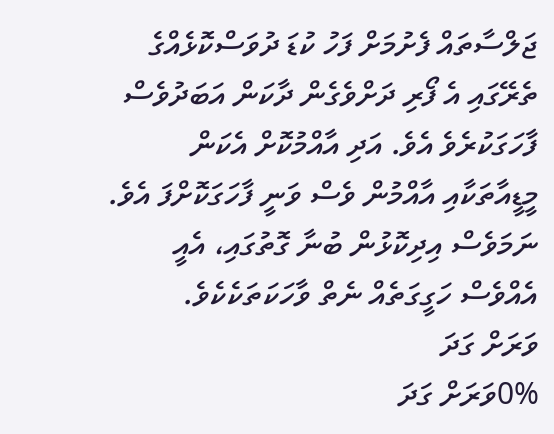ޖަލްސާތައް ފެށުމަށް ފަހު ކުޑަ ދުވަސްކޮޅެއްގެ ތެރޭގައި އެ ފޯރި ދަށްވެގެން ދާކަން އަބަދުވެސް ފާހަގަކުރެވެ އެވެ. އަދި އާއްމުކޮށް އެކަން މީޑީއާތަކާއި އާއްމުން ވެސް ވަނީ ފާހަގަކޮށްފަ އެވެ. ނަމަވެސް އިދިކޮޅުން ބުނާ ގޮތުގައި، އެއީ އެއްވެސް ހަގީގަތެއް ނެތް ވާހަކަތަކެކެވެ.
ވަރަށް ގަދަ
0%ވަރަށް ގަދަ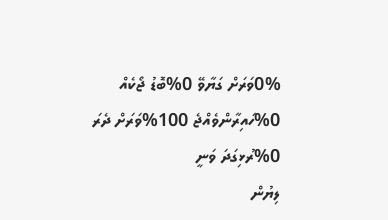0%ވަރަށް ގަޔާވޭ 0%ބޮޑު ޖޯކެއް 0%ހައިރާންވެއްޖެ 100%ވަރަށް ދެރަ 0%ރުޅިގަދަ ވަނީ
ލިޔުން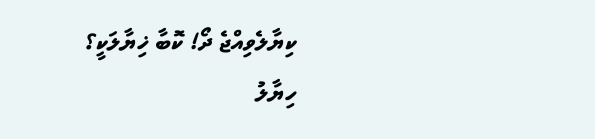ކިޔާލެވިއްޖެ ދޯ! ކޮބާ ޚިޔާލަކީ؟
ހިޔާލު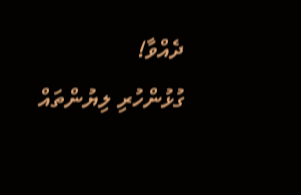ދެއްވާ!
ގުޅުންހުރި ލިޔުންތައް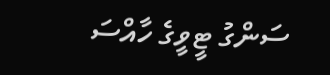ސަންގު ޓީވީގެ ހާއްސަ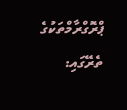ޕްރޮގްރާމްތަކުގެ ތެރޭގައި: